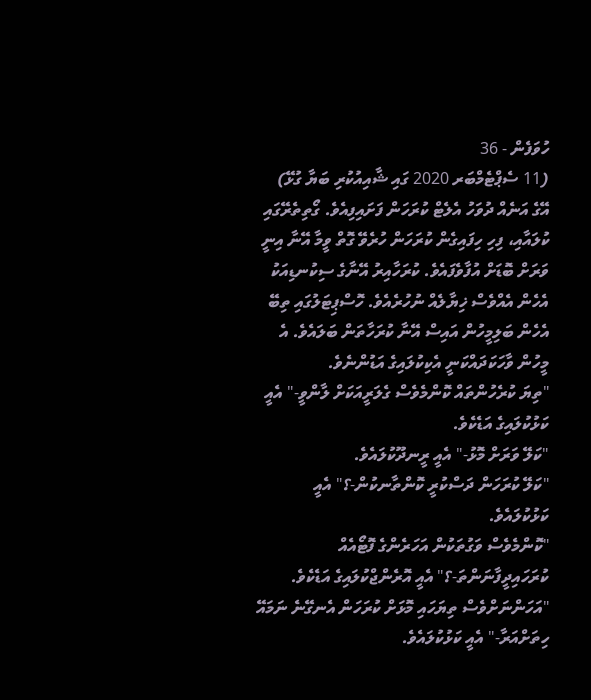ހުވަފެން - 36
(11 ސެޕްޓެމްބަރ 2020 ގައި ޝާއިއުކުރި ބަޔާ ގުޅޭ)
އޭގެ އަނެއް ދުވަހު އެލެޓް ކުރަހަން ފަށައިފިއެވެ. ގޯތިތެރޭގައި ކުލައާއި، ފިހި ހިފައިގެން ކުރަހަން ހުރެވޭ ގޮތް ވީމާ އޭނާ އިނީ ވަރަށް ބޮޑަށް އުފާވެފައެވެ. ކުރަހާއިރު އޭނާގެ ސިކުނޑިއަކު އެހެން އެއްވެސް ޚިޔާލެއް ނުހުރެއެވެ. ހޮސްޕިޓަލުގައި ތިބޭ އެހެން ބަލިމީހުން އައިސް އޭނާ ކުރަހާތަން ބަލައެވެ. އެ މީހުން ވާހަކަދައްކަނީ އެކިކުލައިގެ އަޑުންނެވެ.
"ތިޔަ ކުރެހުންތައް ކޮންމެވެސް ގެލަރީއަކަށް ލާންވީ-" އެއީ ކަޅުކުލައިގެ އަޑެކެވެ.
"ކަލޭ ވަރަށް މޮޅު-" އެއީ ރީނދޫކުލައެވެ.
"ކަލޭ ކުރަހަން ދަސްކުރީ ކޮންތާނކުން-؟" އެއީ ކަޅުކުލައެވެ.
"ކޮންމެވެސް ވަގުތަކުން އަހަރެންގެ ފޮޓޯއެއް ކުރަހައިދީފާނަންތަ-؟" އެއީ އޮރެންޖްކުލައިގެ އަޑެކެވެ.
"އަހަންނަށްވެސް ތިޔަހައި މޮޅަށް ކުރަހަން އެނގޭނެ ނަމައޭ ހިތަށްއަރާ-" އެއީ ކަޅުކުލައެވެ.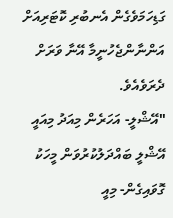ގަޑިހަމަވެގެން އެނބުރި ކޮޓަރިއަށް އަންނާންޖެހުނީމާ އޭނާ ވަރަށް ދެރަވެއެވެ.
"އޭޝްލީ- އަހަރެން މިއަދު މިއައީ އޭޝްލީ ބައްދަލުކުރުވަން މީހަކު ގޮވައިގެން- މިއީ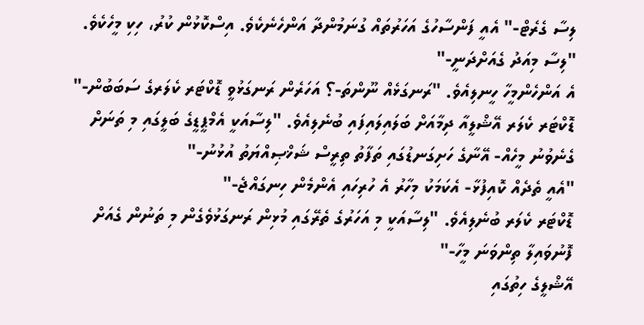ލިސާ ގެރެޓް-" އެއީ ފަންސާހުގެ އަހަރުތައް ގުނަމުންދާ އަންހެނެކެވެ. އިސްކޮޅުން ކުރު، ހިކި މީހެކެވެ. "ލިސާ މިއަދު ގެއަށްދަނީ-"
އެ އަންހެންމީހާ ހީނލިއެވެ. "ރަނގަޅެއް ނޫންތަ-؟ އަހަރެން ރަނގަޅުވީ ޑޮކްޓަރ ކެލަރގެ ސަބަބުން-"
ޑޮކްޓަރ ކެލަރ އޭޝްލީއާ ދިމާއަށް ބަލައިލައިފައި ބުނެލިއެވެ. "ލިސާއަކީ އެމްޕީޑީގެ ބަލީގައި މި ތަނަށް ގެނެވުނު މީހެއް- އޭނާގެ ހަށިގަނޑުގައި ތަފާތު ތިރީސް ޝަޚްޞިއްޔަތު އުޅުނު-"
"އެއީ ތެދެއް ކޮއިފުޅާ- އެކަމަކު މިހާރު އެ ހުރިހައި އެންމެން ހިނގައްޖެ-"
ޑޮކްޓަރ ކެލަރ ބުނެލިއެވެ. "ލިސާއަކީ މި އަހަރުގެ ތެރޭގައި މުޅިން ރަނގަޅުވެގެން މި ތަނުން ގެއަށް ފޮނުވައިލާ ތިންވަނަ މީހާ-"
އޭޝްލީގެ ހިތުގައި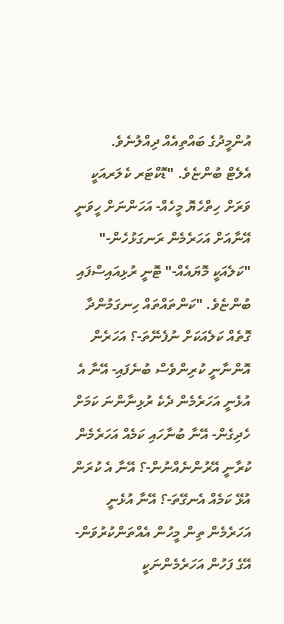އުންމީދުގެ ބައްތިއެއް ދިއްލުނެވެ.
އެލެޓް ބުންޏެވެ. "ޑޮކްޓަރ ކެލަރއަކީ ވަރަށް ހިތްހެޔޮ މީހެއް- އަހަންނަށް ހީވަނީ އޭނާއަށް އަހަރެމެން ރަނގަޅުހެން-"
"ކަލެއަކީ މޮޔައެއް-" ޓޮނީ ރުޅިއައިސްފައި ބުންޏެވެ. "ކަންތައްތައް ހިނގަމުންދާ ގޮތެއް ކަލެއަކަށް ނުފެނޭތަ-؟ އަހަރެން އޮންނާނީ ކުރިންވެސް ބުނެފައި- އޭނާ އެ އުޅެނީ އަހަރެމެން ދެކެ ރުޅިނާންނަ ކަމަށް ހެދިގެން- އޭނާ ބުނާހައި ކަމެއް އަހަރެމެން ކުރާނީ އޭރުންނެއްނުން-؟ އޭނާ އެ ކުރަން އުޅޭ ކަމެއް އެނގޭތަ-؟ އޭނާ އުޅެނީ އަހަރެމެން ތިން މީހުން އެއްތަންކުރުވަން- އޭގެ ފަހުން އަހަރެމެންނަކީ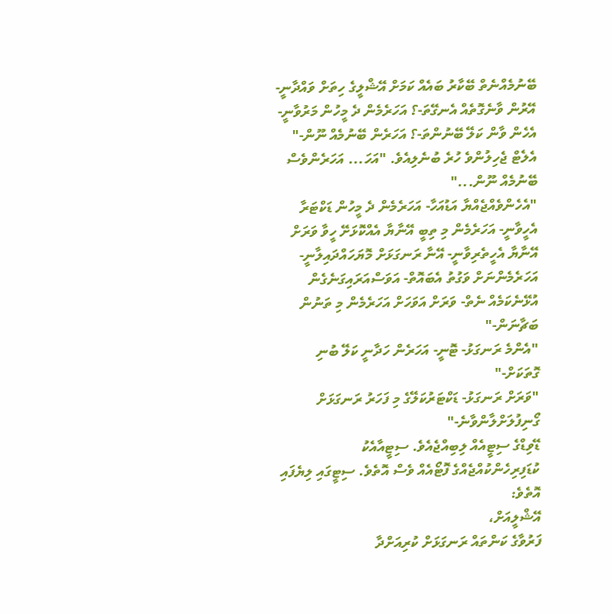ބޭނުމެއްނެތް ބޭކާރު ބައެއް ކަމަށް އޭޝްލީގެ ހިތަށް ވައްދާނީ- އޭރުން ވާނެގޮތެއް އެނގޭތަ-؟ އަހަރެމެން ދެ މީހުން މަރުވާނީ- އެހެން ވާން ކަލޭ ބޭނުންތަ-؟ އަހަރެން ބޭނުމެއް ނޫން-"
އެލެޓް ޖެހިލުންވެ ހުރެ ބުނެލިއެވެ. "އަހަ... އަހަރެންވެސް ބޭނުމެއް ނޫން..."
"އެހެންވެއްޖެއްޔާ އަޑުއަހާ- އަހަރެމެން ދެ މީހުން ޑަކްޓަރާ އެހީވާނީ- އަހަރެމެން މި ތިބީ އޭނާޔާ އެއްކޮޅަށޭ ހީވާ ވަރަށް އޭނާޔާ އެހީތެރިވާނީ- އޭނާ ރަނގަޅަށް މޮޔަހައްދައިލާނީ- އަހަރެމެންނަށް ވަގުތު އެބައޮތް- އަވަސްއަރައިގަނެގެން އުޅޭނެކަމެއް ނެތް- ވަރަށް އަވަހަށް އަހަރެމެން މި ތަނުން ބަޗާނަން-"
"އެންމެ ރަނގަޅު- ޓޮނީ- އަހަރެން ހަދާނީ ކަލޭ ބުނި ގޮތަކަށް-"
"ވަރަށް ރަނގަޅު- ޑަކްޓަރުކަލޭގެ މި ފަހަރު ރަނގަޅަށް ގޯނިފުލަށްލާންވާނެ-"
ޑޭވިޑްގެ ސިޓީއެއް ލިބިއްޖެއެވެ. ސިޓީއާއެކު ކުޑަފިރިހެންކުއްޖެއްގެ ފޮޓޯއެއް ވެސް އޮތެވެ. ސިޓީގައި ލިޔެފައި އޮތެވެ:
އޭޝްލީއަށް،
ފަރުވާގެ ކަންތައް ރަނގަޅަށް ކުރިއަށްދާ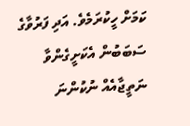ކަމަށް ހީކުރަމެވެ. އަދި ފަރުވާގެ ސަބަބުން އެކަށީގެންވާ ނަތީޖާއެއް ނުކުންނަ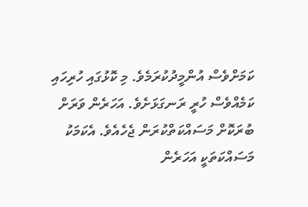ކަމަށްވެސް އުންމީދުކުރަމެވެ. މި ކޮޅުގައި ހުރިހައި ކަމެއްވެސް ހުރީ ރަނގަޅަށެވެ. އަހަރެން ވަރަށް ބުރަކޮށް މަސައްކަތްކުރަން ޖެހެއެވެ. އެކަމަކު މަސައްކަތަކީ އަހަރެން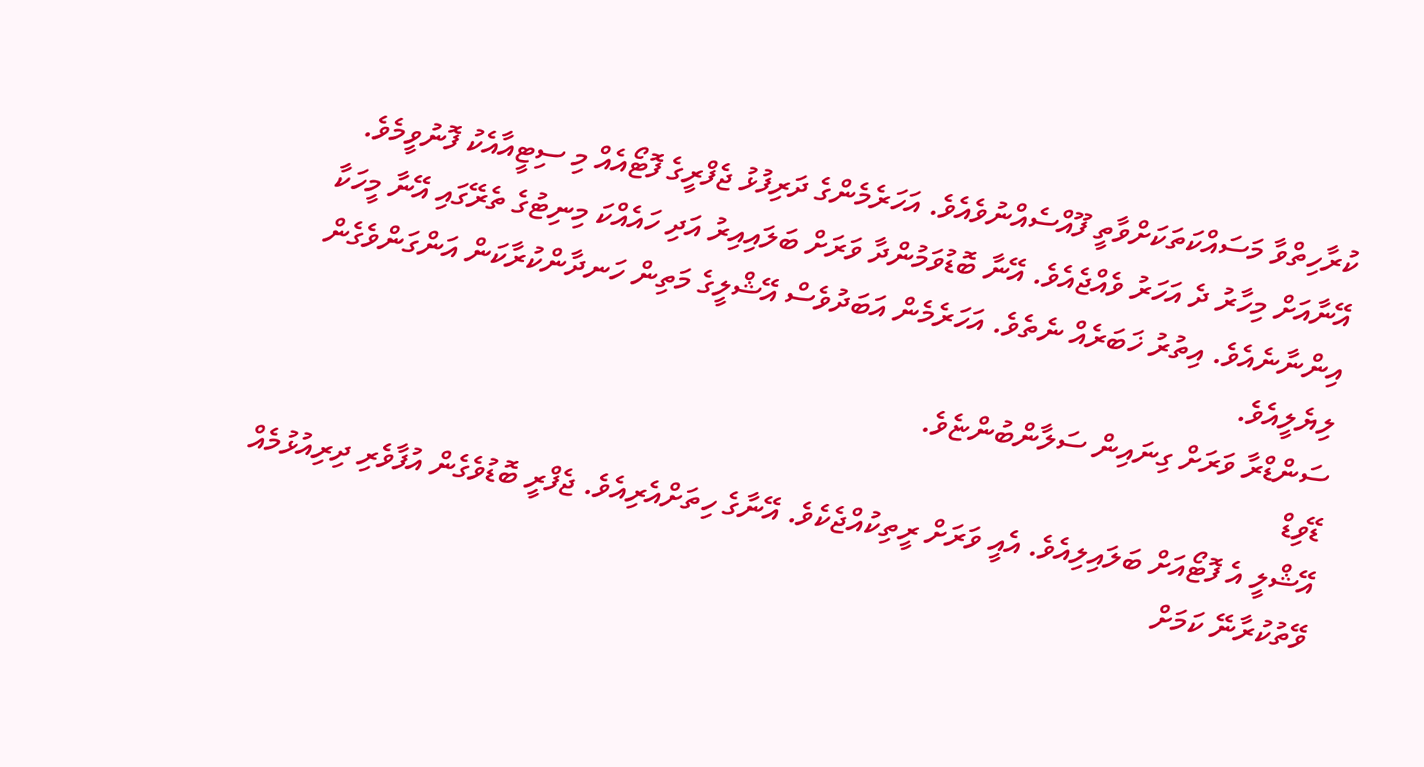ކުރާހިތްވާ މަސައްކަތަކަށްވާތީ ފޫއްސެއްނުވެއެވެ. އަހަރެމެންގެ ދަރިފުޅު ޖެފްރީގެ ފޮޓޯއެއް މި ސިޓީއާއެކު ފޮނުވީމެވެ. އޭނާއަށް މިހާރު ދެ އަހަރު ވެއްޖެއެވެ. އޭނާ ބޮޑުވަމުންދާ ވަރަށް ބަލައިއިރު އަދި ހައެއްކަ މިނިޓުގެ ތެރޭގައި އޭނާ މީހަކާ އިންނާނެއެވެ. އިތުރު ޚަބަރެއް ނެތެވެ. އަހަރެމެން އަބަދުވެސް އޭޝްލީގެ މަތިން ހަނދާންކުރާކަން އަންގަންވެގެން ލިޔެލީއެވެ.
ސަންޑްރާ ވަރަށް ގިނައިން ސަލާންބުންޏެވެ.
ޑޭވިޑް
އޭޝްލީ އެ ފޮޓޯއަށް ބަލައިލިއެވެ. އެއީ ވަރަށް ރީތިކުއްޖެކެވެ. އޭނާގެ ހިތަށްއެރިއެވެ. ޖެފްރީ ބޮޑުވެގެން އުފާވެރި ދިރިއުޅުމެއް ވޭތުކުރާނޭ ކަމަށް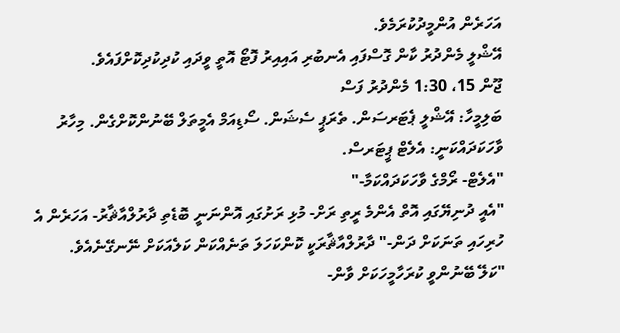އަހަރެން އުންމީދުކުރަމެވެ.
އޭޝްލީ މެންދުރު ކާން ގޮސްފައި އެނބުރި އައިއިރު ފޮޓޯ އޮތީ ވީދައި ކުދިކުދިކޮށްފައެވެ.
ޖޫން 15، 1:30 މެންދުރު ފަސް
ބަލިމީހާ: އޭޝްލީ ޕެޓަރސަން. ތެރަޕީ ސެޝަން. ސޯޑިއަމް އެމީތަލް ބޭނުންކޮށްގެން. މިހާރު ވާހަކަދައްކަނީ: އެލެޓް ޕީޓަރސް.
"އެލެޓް- ރޯމްގެ ވާހަކަދައްކަމާ-"
"އެއީ ދުނިޔޭގައި އޮތް އެންމެ ރީތި ރަށް- މުޅި ރަށުގައި އޮންނަނީ ބޮޑެތި ދާރުލްއާޘާރު- އަހަރެން އެ ހުރިހައި ތަނަކަށް ދަން-" ދާރުލްއާޘާރަކީ ކޮންކަހަލަ ތަނެއްކަން ކަލެއަކަށް ނޭނގޭނެއެވެ.
"ކަލޭ ބޭނުންވީ ކުރަހާމީހަކަށް ވާން-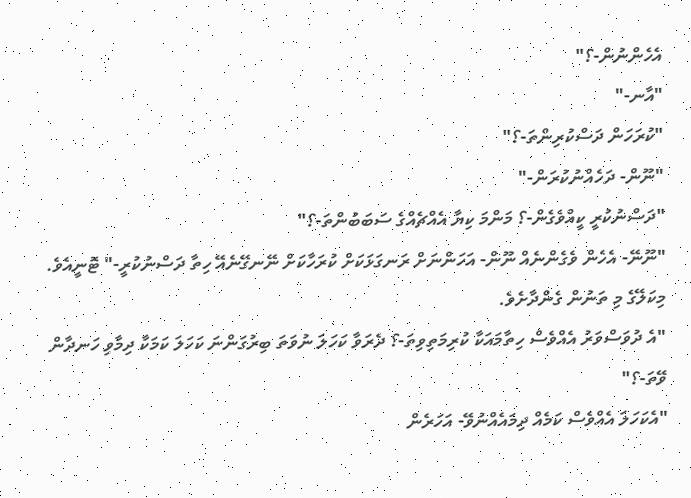އެހެންނުން-؟"
"އާނ-"
"ކުރަހަން ދަސްކުރިންތަ-؟"
"ނޫން- ދަހެއްނުކުރަން-"
"ދަސްނުކުރީ ކީއްވެގެން-؟ މަންމަ ކިޔާ އެއްޗެއްގެ ސަބަބުންތަ-؟"
"ނޫނޭ- އެހެން ވެގެންނެއް ނޫން- އަހަންނަށް ރަނގަޅަކަށް ކުރަހާކަށް ނޭނގޭނެއޭ ހިތާ ދަސްނުކުރީ-" ޓޮނީއެވެ. މިކަލޭގެ މި ތަނުން ގެންދާށެވެ.
"އެ ދުވަސްވަރު އެއްވެސް ހިތާމައަކާ ކުރިމަތިވިތަ-؟ ދެރަވާ ކަހަލަ ނުވަތަ ބިރުގަންނަ ކަހަލަ ކަމަކާ ދިމާވި ހަނދާން ވޭތަ-؟"
"އެކަހަލަ އެއްވެސް ކަމެއް ދިމައެއްނުވޭ- އަހަރެން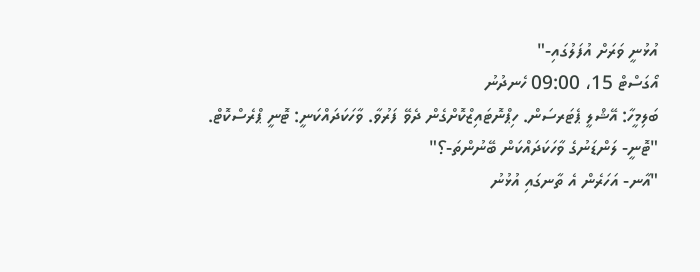އުޅުނީ ވަރަށް އުފަލުގައި-"
އޯގަސްޓް 15، 09:00 ހެނދުނު
ބަލިމީހާ: އޭޝްލީ ޕެޓަރސަން. ހިޕްނޮޓައިޒްކޮށްގެން ދެވޭ ފަރުވާ. ވާހަކަދައްކަނީ: ޓޮނީ ޕްރެސްކޮޓް.
"ޓޮނީ- ލަންޑަނުގެ ވާހަކަދައްކަން ބޭނުންތަ-؟"
"އާނ- އަހަރެން އެ ތާނގައި އުޅުނު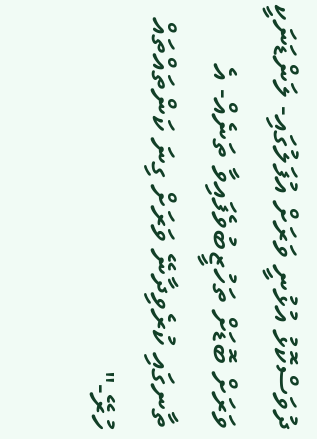ދުވަސްކޮޅު އުޅުނީ ވަރަށް އުފަލުގައި- ލަންޑަނަކީ ވަރަށް ބޮޑަށް ތަހުޒީބުވެފައިވާ ތަނެއް- އެ ތާނގައި ކުރެވިދާނޭ ވަރަށް ގިނަ ކަންތައްތައް ހުރޭ-"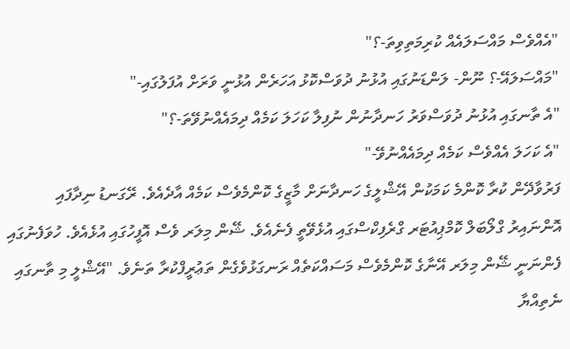"އެއްވެސް މައްސަލައެއް ކުރިމަތިވިތަ-؟"
"މައްސަލައޭ-؟ ނޫން- ލަންޑަނުގައި އުޅުނު ދުވަސްކޮޅު އަހަރެން އުޅުނީ ވަރަށް އުފަލުގައި-"
"އެ ތާނގައި އުޅުނު ދުވަސްވަރު ހަނދާނުން ނުފިލާ ކަހަލަ ކަމެއް ދިމައެއްނުވޭތަ-؟"
"އެ ކަހަލަ އެއްވެސް ކަމެއް ދިމައެއްނުވޭ-"
ފަރުވާދޭން ކުރާ ކޮންމެ ކަމަކުން އޭޝްލީގެ ހަނދާނަށް މާޒީގެ ކޮންމެވެސް ކަމެއް އާދެއެވެ. ރޭގަނޑު ނިދާފައި އޮންނައިރު ގްލޯބަލް ކޮމްޕިއުޓަރ ގްރެފިކްސްގައި އުޅެވޭތީ ފެނެއެވެ. ޝޭން މިލަރ ވެސް އޮފީހުގައި އުޅެއެވެ. ހުވަފެނުގައި ފެންނަނީ ޝޭން މިލަރ އޭނާގެ ކޮންމެވެސް މަސައްކަތެއް ރަނގަޅުވެގެން ތަޢުރީފްކުރާ ތަނެވެ. "އޭޝްލީ މި ތާނގައި ނެތިއްޔާ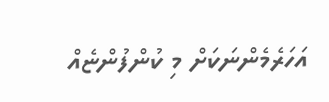އަހަރެމެންނަކަށް މި ކުންފުންޏެއް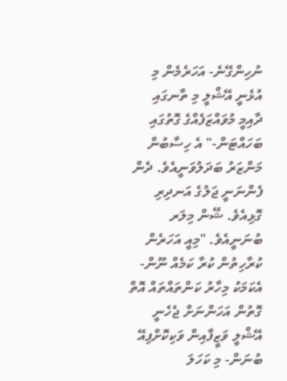ނުހިންގޭނެ- އަހަރެމެން މި އުޅެނީ އޭޝްލީ މި ތާނގައި ދާއިމީ މުވައްޒަފެއްގެ ގޮތުގައި ބަހައްޓަން-" އެ ހިސާބުން މަންޒަރު ބަދަލުވަނީއެވެ. ދެން ފެންނަނީ ޖަލުގެ އަނދިރި ގޮޅިއެވެ. ޝޭން މިލަރ ބުނަނީއެވެ. "މިއީ އަހަރެން ކުރާހިތުން ކުރާ ކަމެއް ނޫން- އެކަމަކު މިހާރު ކަންތައްތައް އޮތް ގޮތުން އަހަންނަށް ޖެހެނީ އޭޝްލީ ވަޒީފާއިން ވަކިކޮށްފިއޭ ބުނަން- މި ކަހަލަ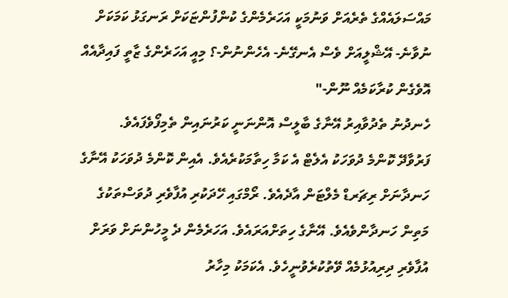މައްސަލައެއްގެ ތެރެއަށް ވަނުމަކީ އަހަރެމެންގެ ކުންފުންޏަކަށް ރަނގަޅު ކަމަކަށް ނުވާނެ- އޭޝްލީއަށް ވެސް އެނގޭނެ- އެހެންނުން-؟ މިއީ އަހަރެންގެ ޒާތީ ފައިދާއެއް އޮވެގެން ކުރާކަމެއް ނޫން-"
ހެނދުނު ތެދުވާއިރު އޭނާގެ ބާލީސް އޮންނަނީ ކަރުނައިން ތެމިފޯވެފައެވެ.
ފަރުވާދޭ ކޮންމެ ދުވަހަކު އެލެޓް އެ ކަމާ ހިތާމަކުރެއެވެ. އެއިން ކޮންމެ ދުވަހަކު އޭނާގެ ހަނދާނަށް ރިޗަރޑް މެލްޓަން އާދެއެވެ. ރޯމްގައި ހޭދަކުރި އުފާވެރި ދުވަސްތަކުގެ މަތިން ހަނދާންވެއެވެ. އޭނާގެ ހިތަށްއަރައެވެ. އަހަރެމެން ދެ މީހުންނަށް ވަރަށް އުފާވެރި ދިރިއުޅުމެއް ވޭތުކުރެވުނީހެވެ. އެކަމަކު މިހާރު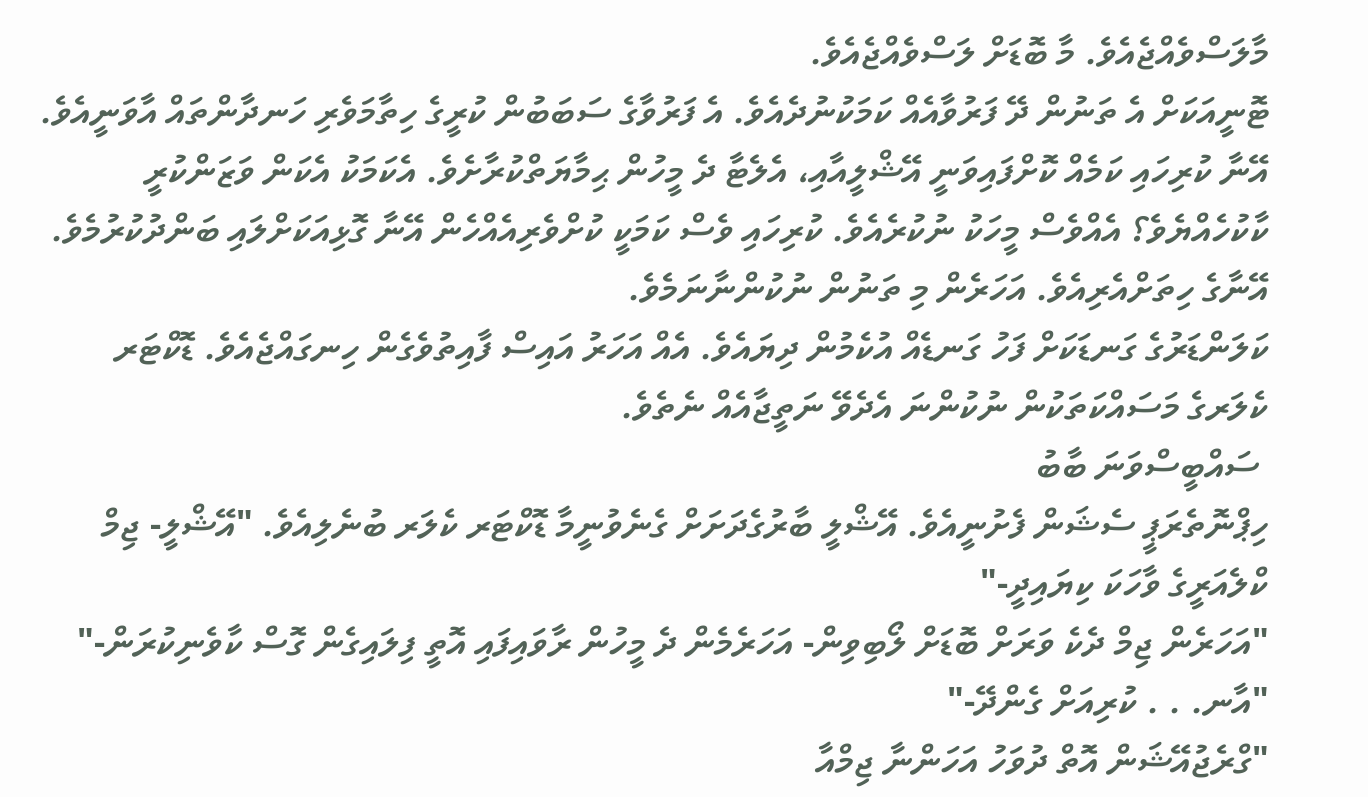މާލަސްވެއްޖެއެވެ. މާ ބޮޑަށް ލަސްވެއްޖެއެވެ.
ޓޮނީއަކަށް އެ ތަނުން ދޭ ފަރުވާއެއް ކަމަކުނުދެއެވެ. އެ ފަރުވާގެ ސަބަބުން ކުރީގެ ހިތާމަވެރި ހަނދާންތައް އާވަނީއެވެ. އޭނާ ކުރިހައި ކަމެއް ކޮށްފައިވަނީ އޭޝްލީއާއި، އެލެޓާ ދެ މީހުން ޙިމާޔަތްކުރާށެވެ. އެކަމަކު އެކަން ވަޒަންކުރީ ކާކުހެއްޔެވެ؟ އެއްވެސް މީހަކު ނުކުރެއެވެ. ކުރިހައި ވެސް ކަމަކީ ކުށްވެރިއެއްހެން އޭނާ ގޮޅިއަކަށްލައި ބަންދުކުރުމެވެ. އޭނާގެ ހިތަށްއެރިއެވެ. އަހަރެން މި ތަނުން ނުކުންނާނަމެވެ.
ކަލަންޑަރުގެ ގަނޑަކަށް ފަހު ގަނޑެއް އުކެމުން ދިޔައެވެ. އެއް އަހަރު އައިސް ފާއިތުވެގެން ހިނގައްޖެއެވެ. ޑޮކްޓަރ ކެލަރގެ މަސައްކަތަކުން ނުކުންނަ އެދެވޭ ނަތީޖާއެއް ނެތެވެ.
 ސައްބީސްވަނަ ބާބު
ހިޕްނޮތެރަޕީ ސެޝަން ފެށުނީއެވެ. އޭޝްލީ ބާރުގެދަށަށް ގެނެވުނީމާ ޑޮކްޓަރ ކެލަރ ބުނެލިއެވެ. "އޭޝްލީ- ޖިމް ކްލެއަރީގެ ވާހަކަ ކިޔައިދީ-"
"އަހަރެން ޖިމް ދެކެ ވަރަށް ބޮޑަށް ލޯބިވިން- އަހަރެމެން ދެ މީހުން ރާވައިފައި އޮތީ ފިލައިގެން ގޮސް ކާވެނިކުރަން-"
"އާނ. . . ކުރިއަށް ގެންދޭ-"
"ގްރެޖުއޭޝަން އޮތް ދުވަހު އަހަންނާ ޖިމްއާ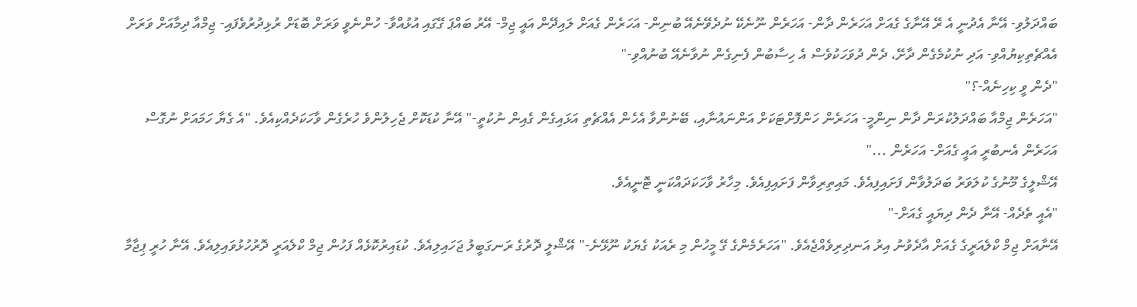ބައްދަލުވި- އޭނާ އެދުނީ އެ ރޭ އޭނާގެ ގެއަށް އަހަރެން ދާން- އަހަރެން ނޫނެކޭ ނުދެވޭނެއޭ ބުނިން- އަހަރެން ގެއަށް ލައިދޭން އައީ ޖިމް- އޭރު ބައްޕަ ގޭގައި އުޅުއްވާ- ހުންނެވީ ވަރަށް ބޮޑަށް ރުޅިދުރުވެފައި- ޖިމްއާ ދިމާއަށް ވަރަށް އެއްޗެތިކިޔުއްވި- އަދި ނުކުމެގެން ދާށޭ، ދެން ދުވަހަކުވެސް އެ ހިސާބުން ފެނިގެން ނުވާނެއޭ ބުނުއްވި-"
"ދެން ވީ ކިހިނެއް-؟"
"އަހަރެން ޖިމްއާ ބައްދަލުކުރަން ދާން ނިންމީ- އަހަރެން ހަންފޮށްޓަކަށް އަންނައުނާއި، ބޭނުންވާ އެހެން އެއްޗެތި އަޅައިގެން ގެއިން ނުކުތީ-" އޭނާ ކުޑަކޮށް ޖެހިލުންވެ ހުރެގެން ވާހަކަދެއްކިއެވެ. "އެ ގެޔާ ހަމައަށް ނުގޮސް އަހަރެން އެނބުރީ އައީ ގެއަށް- އަހަރެން ..."
އޭޝްލީގެ މޫނުގެ ކުލަވަރު ބަދަލުވާން ފަށައިފިއެވެ. މައިތިރިވާން ފަށައިފިއެވެ. މިހާރު ވާހަކަދައްކަނީ ޓޮނީއެވެ.
"އެއީ ތެދެއް- އޭނާ ދެން ދިޔައީ ގެއަށް-"
އޭނާއަށް ޖިމް ކްލެއަރީގެ ގެއަށް އާދެވުނު އިރު އަނދިރިވެއްޖެއެވެ. "އަހަރެމެންގެ ގޭ މީހުން މި ރެއަކު ގެޔަކު ނޫޅޭނެ-" އޭޝްލީ ދޮރުގެ ރަނގަބީލު ޖަހައިލިއެވެ. ކުޑައިރުކޮޅެއް ފަހުން ޖިމް ކްލެއަރީ ދޮރުހުޅުވައިލިއެވެ. އޭނާ ހުރީ ޕިޖާމާ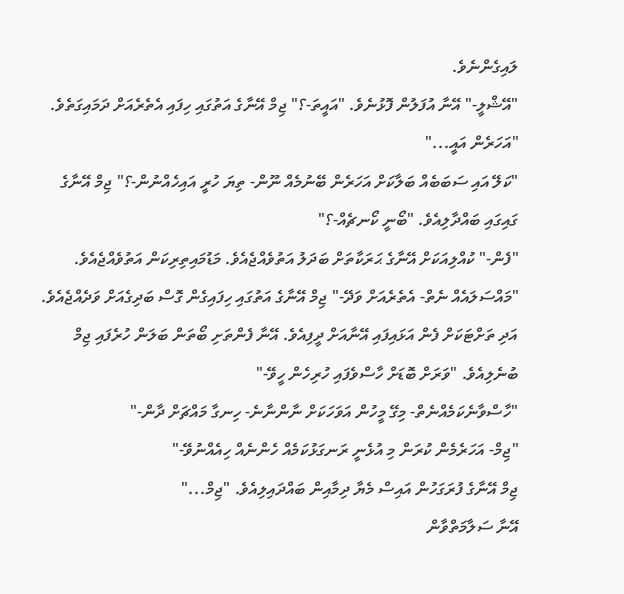ލައިގެންނެވެ.
"އޭޝްލީ-" އޭނާ އުފަލުން ފޮޅުނެވެ. "އައީތަ-؟" ޖިމް އޭނާގެ އަތުގައި ހިފައި އެތެރެއަށް ދަމައިގަތެވެ.
"އަހަރެން އައީ..."
"ކަލޭ އައި ސަބަބެއް ބަލާކަށް އަހަރެން ބޭނުމެއް ނޫން- ތިޔަ ހުރީ އައިހެއްނުން-؟" ޖިމް އޭނާގެ ގައިގައި ބައްދާލިއެވެ. "ބޯނީ ކޯނޗެއް-؟"
"ފެން-" ކުއްލިއަކަށް އޭނާގެ ޙަރަކާތަށް ބަދަލު އަތުވެއްޖެއެވެ. މަޑުމައިތިރިކަން އަތުވެއްޖެއެވެ.
"މައްސަލައެއް ނެތް- އެތެރެއަށް ވަދޭ-" ޖިމް އޭނާގެ އަތުގައި ހިފައިގެން ގޮސް ބަދިގެއަށް ވަދެއްޖެއެވެ. އަދި ތަށްޓަކަށް ފެން އަޅައިފައި އޭނާއަށް ދީފިއެވެ. އޭނާ ފެންތަށި ބޯތަން ބަލަން ހުރެފައި ޖިމް ބުނެލިއެވެ. "ވަރަށް ބޮޑަށް ހާސްވެފައި ހުރިހެން ހީވޭ-"
"ހާސްވާނެކަމެއްނެތް- މިގޭ މީހުން އަވަހަކަށް ނާންނާނެ- ހިނގާ މައްޗަށް ދާން-"
"ޖިމް- އަހަރެމެން ކުރަން މި އުޅެނީ ރަނގަޅުކަމެއް ހެންނެއް ހިއެއްނުވޭ-"
ޖިމް އޭނާގެ ފުރަގަހުން އައިސް މެޔާ ދިމާއިން ބައްދައިލިއެވެ. "ޖިމް..."
އޭނާ ސަލާމަތްވާން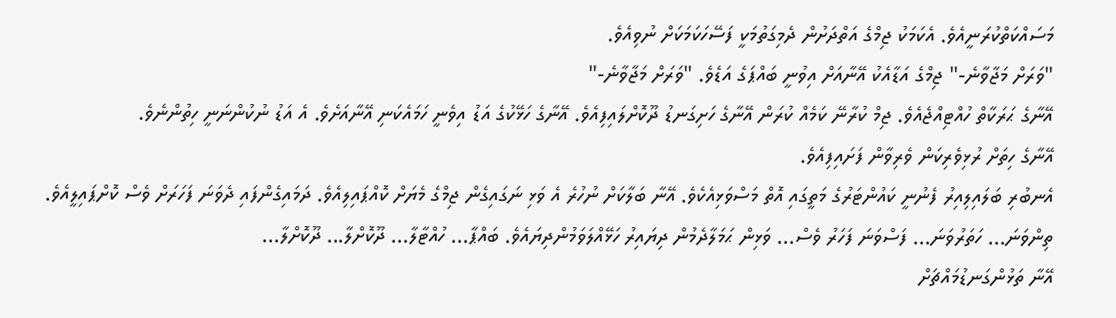މަސައްކަތްކުރަނީއެވެ. އެކަމަކު ޖިމްގެ އަތްދަށުން ދެމިގަތުމަކީ ފަސޭހަކަމަކަށް ނުވިއެވެ.
"ވަރަށް މަޖާވާނެ-" ޖިމްގެ އަޑާއެކު އޭނާއަށް އިވުނީ ބައްޕަގެ އަޑެވެ. "ވަރަށް މަޖާވާނެ-"
އޭނާގެ ޙަރަކާތް ހުއްޓިއްޖެއެވެ. ޖިމް ކުރާނޭ ކަމެއް ކުރަން އޭނާގެ ހަށިގަނޑު ދޫކޮށްލައިފިއެވެ. އޭނާގެ ހަޅޭކުގެ އަޑު އިވެނީ ހަމައެކަނި އޭނާއަށެވެ. އެ އަޑު ނުކުންނަނީ ހިތުންނެވެ.
އޭނާގެ ހިތަށް ރުޅިވެރިކަން ވެރިވާން ފަށައިފިއެވެ.
އެނބުރި ބަލައިލިއިރު ފެނުނީ ކައުންޓަރުގެ މަތީގައި އޮތް މަސްވަޅިއެކެވެ. އޭނާ ބަލާކަށް ނުހުރެ އެ ވަޅި ނަގައިގެން ޖިމްގެ މެޔަށް ކޮއްޕައިލިއެވެ. ދަމައިގެންފައި ދެވަނަ ފަހަރަށް ވެސް ކޮށްޕައިލީއެވެ. ތިންވަނަ... ހަތަރުވަނަ... ފަސްވަނަ ފަހަރު ވެސް... ވަޅިން ޙަމަލާދެމުން ދިޔައިރު ހަޅޭއްލަވަމުންދިޔައެވެ. ބައްޕާ... ހުއްޓާލާ... ދޫކޮށްލާ... ދޫކޮށްލާ...
އޭނާ ތަޅުންގަނޑުމައްޗަށް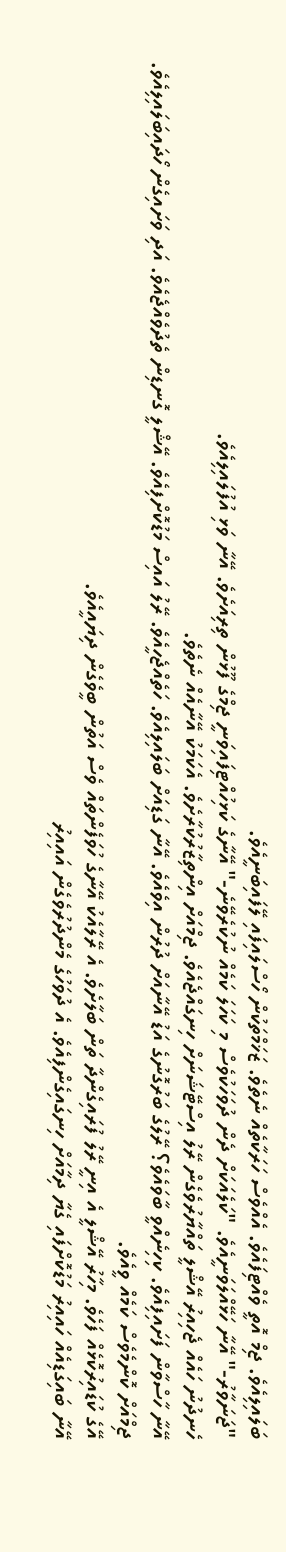ބަލައިލިއެވެ. ޖިމް އޮތީ ވެއްޓިފައެވެ. އެއްވެސް ހަރަކާތެއް ނެތެވެ. ޒަޚަމްތަކުން ހޯސްލައިފައި ލޭފައިބަނީއެވެ.
"ޖަނަވާރު-" އޭނާ ހަޅޭއްލަވަނީއެވެ. "ކަލެއަކަށް ދެން ދުވަހަކުވެސް މި ކަހަލަ ކަމެއް ނުކުރެވޭނެ-" އޭނާގެ ކަޅިހުއްޓިފައިވަނީ ޖިމްގެ ފޫޅުން ތިރިއަށެވެ. އޭނާ ވަޅި އުފުލައިލިއެވެ.
ހެނދުނު ހައެއް ޖެހިއިރު އޭޝްލީ ތައްޔާރުވެގެން ރޭލު އިސްޓޭޝަނަށް ހިނގައްޖެއެވެ. ޖިމްއަށް އިންތިޒާރުކުރާށެވެ. އެކަމަކު އޭނާއެއް ނެތެވެ.
އޭނާ ހާސްވާން ފަށައިފިއެވެ. ކިހިނެއްވީ ބާވައެވެ؟ ރޭލުގެ ބަރުގޮނުގެ އަޑު އޭނާއަށް ދުރުން އިވެއެވެ. އޭނާ ގަޑިއަށް ބަލައިލިއެވެ. ހަތެއްޖެހީއެވެ. ރޭލު އައިސް މަޑުކޮށްފިއެވެ. އޭޝްލީ ގޮނޑިން ތެދުވެއްޖެއެވެ. އަދި ވަށައިގެން ހޯދައިބަލައިލިއެވެ. ޖިމްއަށް ކޮންމެވެސް ކަމެއް ވީއެވެ.
އޭގެ ކުޑައިރުކޮޅެއް ފަހެވެ. މިހާރު އޭޝްލީ އެ އިނީ ރޭލު ފުރައިގެންދާ ތަން ބަލާށެވެ. އެ ރޭލާއެކު އޭނާގެ ހުވަފެންތައް ވެސް އަތުން ބީވެގެން ދިޔައީއެވެ.
އޭނާ ބައިގަޑިއެއް ހައިއިރު މަޑުކޮށްފައި ގެޔާ ދިމާއަށް ހިނގައިގެންފިއެވެ. އެ ދުވަހުގެ މެންދުރުވެގެން އައިއިރު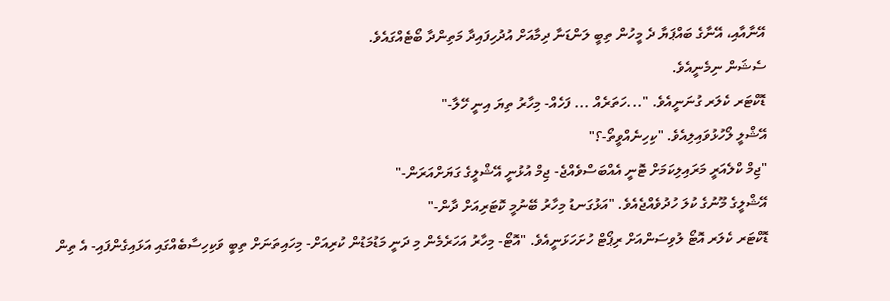އޭނާއާއި، އޭނާގެ ބައްޕަޔާ ދެ މީހުން ތިބީ ލަންޑަނާ ދިމާއަށް އުދުހިފައިދާ މަތިންދާ ބޯޓެއްގައެވެ.
ސެޝަން ނިމެނީއެވެ.
ޑޮކްޓަރ ކެލަރ ގުނަނީއެވެ. "...ހަތަރެއް ... ފަހެއް- މިހާރު ތިޔަ އިނީ ހޭލާ-"
އޭޝްލީ ލޯހުޅުވައިލިއެވެ. "ކިހިނެއްވީތޯ-؟"
"ޖިމް ކްލެއަރީ މަރައިލިކަމަށް ޓޮނީ އެއްބަސްވެއްޖެ- ޖިމް އުޅުނީ އޭޝްލީގެ ގަޔަށްއަރަން-"
އޭޝްލީގެ މޫނުގެ ކުލަ ހުދުވެއްޖެއެވެ. "އަޅުގަނޑު މިހާރު ބޭނުމީ ކޮޓަރިއަށް ދާން-"
ޑޮކްޓަރ ކެލަރ އޮޓޯ ލުވިސަންއަށް ރިޕޯޓް ހުށަހަޅަނީއެވެ. "އޮޓޯ- މިހާރު އަހަރެމެން މި ދަނީ މަޑުމަޑުން ކުރިއަށް- މިހައިތަނަށް ތިބީ ވަކިހިސާބެއްގައި އަޅައިގެންފައި- އެ ތިން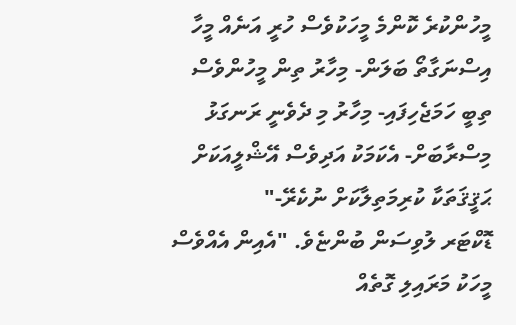މީހުންކުރެ ކޮންމެ މީހަކުވެސް ހުރީ އަނެއް މީހާ އިސްނަގާތޯ ބަލަން- މިހާރު ތިން މީހުންވެސް ތިބީ ހަމަޖެހިފައި- މިހާރު މި ދެވެނީ ރަނގަޅު މިސްރާބަށް- އެކަމަކު އަދިވެސް އޭޝްލީއަކަށް ޙަޤީޤަތަކާ ކުރިމަތިލާކަށް ނުކެރޭ-"
ޑޮކްޓަރ ލުވިސަން ބުންޏެވެ. "އެއިން އެއްވެސް މީހަކު މަރައިލި ގޮތެއް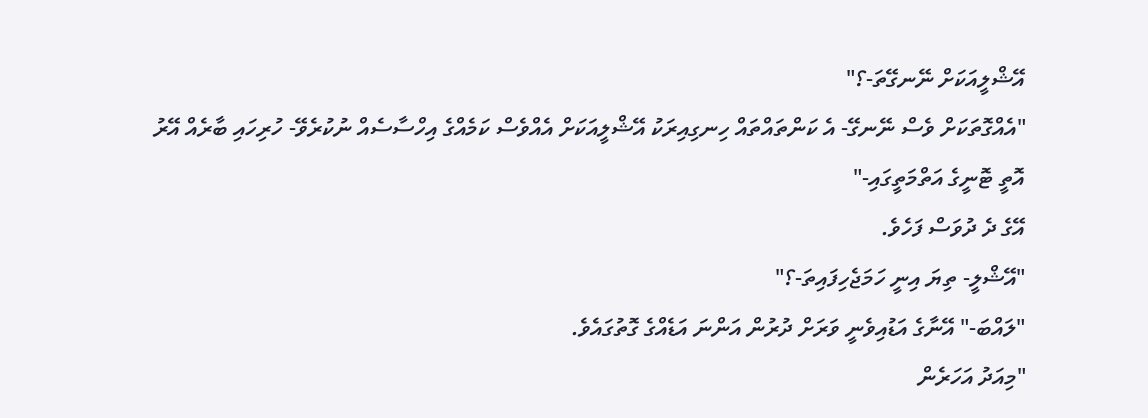އޭޝްލީއަކަށް ނޭނގޭތަ-؟"
"އެއްގޮތަކަށް ވެސް ނޭނގޭ- އެ ކަންތައްތައް ހިނގިއިރަކު އޭޝްލީއަކަށް އެއްވެސް ކަމެއްގެ އިހްސާސެއް ނުކުރެވޭ- ހުރިހައި ބާރެއް އޭރު އޮތީ ޓޮނީގެ އަތްމަތީގައި-"
އޭގެ ދެ ދުވަސް ފަހެވެ.
"އޭޝްލީ- ތިޔަ އިނީ ހަމަޖެހިފައިތަ-؟"
"ލައްބަ-" އޭނާގެ އަޑުއިވެނީ ވަރަށް ދުރުން އަންނަ އަޑެއްގެ ގޮތުގައެވެ.
"މިއަދު އަހަރެން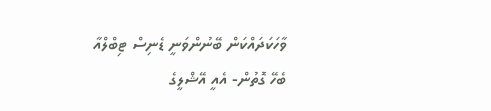ވާހަކަދައްކަން ބޭނުންވަނީ ޑެނިސް ޓިބްލްއާ ބެހޭ ގޮތުން- އެއީ އޭޝްލީގެ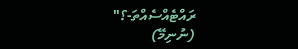ރައްޓެއްސެއްތަ-؟"
(ނުނިމޭ)